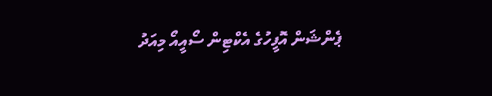ޕެންޝަން އޮފީހުގެ އެކްޓިން ސޯއީއޯ މިއަދު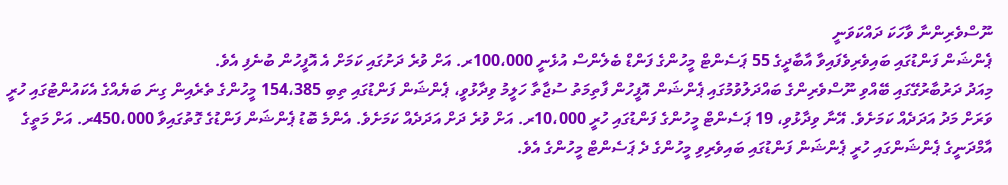ނޫސްވެރިންނާ ވާހަކަ ދައްކަވަނީ
ޕެންޝަން ފަންޑުގައި ބައިވެރިވެފައިވާ އާބާދީގެ 55 ޕަސެންޓް މީހުންގެ ފަންޑް ބެލެންސް އުޅެނީ 100،000ރ. އަށް ވުރެ ދަށުގައި ކަމަށް އެ އޮފީހުން ބުނެފި އެވެ.
މިއަދު ދަރުބާރުގޭގައި ބޭއްވި ނޫސްވެރިންގެ ބައްދަލުވުމުގައި ޕެންޝަން އޮފީހުން ފާތިމަތު ސުޖާތާ ހަލީމު ވިދާޅުވީ، ޕެންޝަން ފަންޑުގައި ތިބި 154،385 މީހުންގެ ތެރެއިން ގިނަ ބަޔެއްގެ އެކައުންޓުގައި ހުރީ ވަރަށް މަދު އަދަދެއް ކަމަށެވެ. އޭނާ ވިދާޅުވި، 19 ޕަސެންޓް މީހުންގެ ފަންޑުގައި ހުރީ 10،000ރ. އަށް ވުރެ ދަށް އަދަދެއް ކަމަށެވެ. އެންމެ ބޮޑު ޕެންޝަން ފަންޑުގެ ގޮތުގައިވާ 450،000ރ. އަށް މަތީގެ އާމްދަނީގެ ޕެންޝަންގައި ހުރީ ޕެންޝަން ފަންޑުގައި ބައިވެރިވި މީހުންގެ ދެ ޕަސެންޓް މީހުންގެ އެވެ.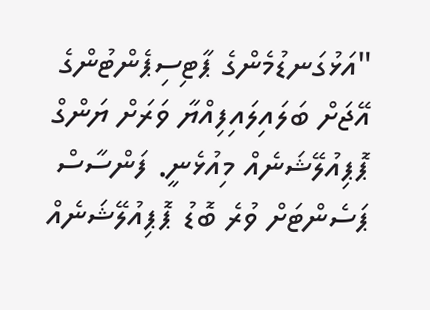"އަޅުގަނޑުމެންގެ ޕާޓިސިޕެންޓުންގެ އޭޖަށް ބަލައިލައިފިއްޔާ ވަރަށް ޔަންގް ޕޮޕިއުލޭޝަނެއް މިއުޅެނީ. ފަންސާސް ޕަސެންޓަށް ވުރެ ބޮޑު ޕޮޕިއުލޭޝަނެއް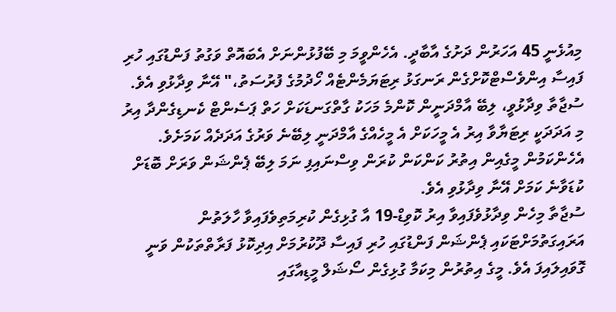މިއުޅެނީ 45 އަހަރުން ދަށުގެ އާބާދީ. އެހެންވީމަ މި ބޭފުޅުންނަށް އެބައޮތް ވަގުތު ފަންޑުގައި ހުރި ފައިސާ އިންވެސްޓްކޮށްގެން ރަނގަޅު ރިޓަޔަމެންޓެއް ހޯދުމުގެ ފުރުސަތު،" އޭނާ ވިދާޅުވި އެވެ.
ސުޖާތާ ވިދާޅުވީ، ލިބޭ އާމްދަނީން ކޮންމެ މަހަކު ގާތްގަނޑަކަށް ހަތް ޕަސެންޓް ކެނޑިގެންދާ އިރު މި އަދަދަކީ ރިޓަޔާވާ އިރު އެ މީހަކަށް އެ މީހެއްގެ އާމްދަނީ ލިބޭނެ ވަރުގެ އަދަދެއް ކަމަށެވެ. އެހެންކަމުން މީގެއިން އިތުރު ކަންކަން ކުރަން ވިސްނައިފި ނަމަ ލިބޭ ޕެންޝަން ވަރަށް ބޮޑަށް ކުޑަވާނެ ކަމަށް އޭނާ ވިދާޅުވި އެވެ.
ސުޖާތާ މިހެން ވިދާޅުވެފައިވާ އިރު ކޮވިޑް-19 އާ ގުޅިގެން ކުރިމަތިވެފައިވާ ހާލަތުން އަރައިގަތުމަށްޓަކައި ޕެންޝަން ފަންޑުގައި ހުރި ފައިސާ ދޫކުރުމަށް އިދިކޮޅު ފަރާތްތަކުން ވަނީ ގޮވައިލައިފަ އެވެ. މީގެ އިތުރުން މިކަމާ ގުޅިގެން ސޯޝަލް މީޑިއާގައި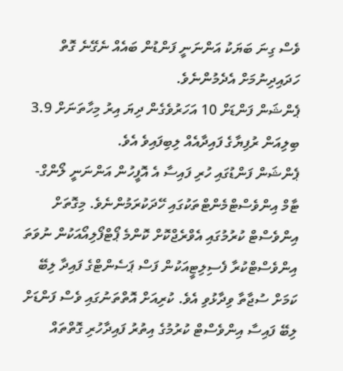ވެސް ގިނަ ބަޔަކު އަންނަނީ ފަންޑުން ބައެއް ނެގޭނެ ގޮތް ހަދައިދިނުމަށް އެދެމުންނެވެ.
ޕެންޝަން ފަންޑަށް 10 އަހަރުވެގެން ދިޔަ އިރު މިހާތަނަށް 3.9 ބިލިއަން ރުފިޔާގެ ފައިދާއެއް ލިބިފައިވެ އެވެ.
ޕެންޝަން ފަންޑުގައި ހުރި ފައިސާ އެ އޮފީހުން އަންނަނީ ލޯންގް-ޓާމް އިންވެސްޓްމެންޓްތަކުގައި ހޭދަކުރަމުންނެވެ. މިގޮތަށް އިންވެސްޓް ކުރުމުގައި އެވްރެޖްކޮށް ކޮންމެ ޕޯޓްފޯލިއޯއަކުން ނުވަތަ އިންވެސްޓްކުރާ ފެސިލިޓީއަކުން ފަސް ޕަސެންޓްގެ ފައިދާ ލިބޭ ކަމަށް ސުޖާތާ ވިދާޅުވި އެވެ. ކުރިއަށް އޮތްތަނުގައި ވެސް ފަންޑަށް ލިބޭ ފައިސާ އިންވެސްޓް ކުރުމުގެ އިތުރު ފައިދާހުރި ގޮތްތައް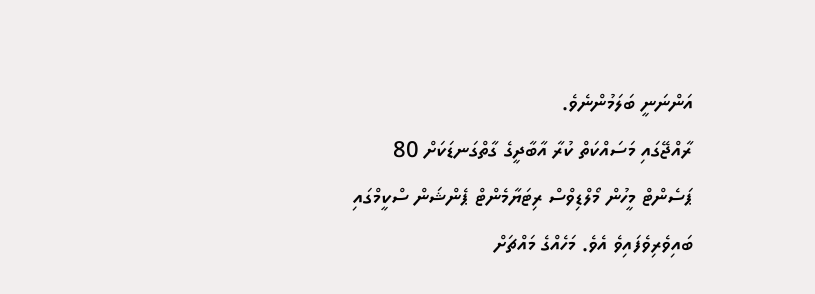އަންނަނީ ބަލަމުންނެވެ.
ރާއްޖޭގައި މަސައްކަތް ކުރާ އާބާދީގެ ގާތްގަނޑަކަށް 80 ޕަސެންޓް މީހުން މޯލްޑިވްސް ރިޓަޔާމެންޓް ޕެންޝަން ސްކީމްގައި ބައިވެރިވެފައިވެ އެވެ. މަހެއްގެ މައްޗަށް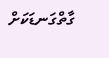ގާތްގަނޑަކަށް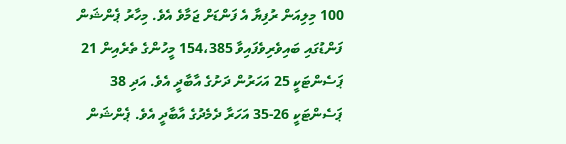100 މިލިއަން ރުފިޔާ އެ ފަންޑަށް ޖަމާވެ އެވެ. މިހާރު ޕެންޝަން ފަންޑުގައި ބައިވެރިވެފައިވާ 154،385 މީހުންގެ ތެރެއިން 21 ޕަސެންޓަކީ 25 އަހަރުން ދަށުގެ އާބާދީ އެވެ. އަދި 38 ޕަސެންޓަކީ 26-35 އަހަރާ ދެމެދުގެ އާބާދީ އެވެ. ޕެންޝަން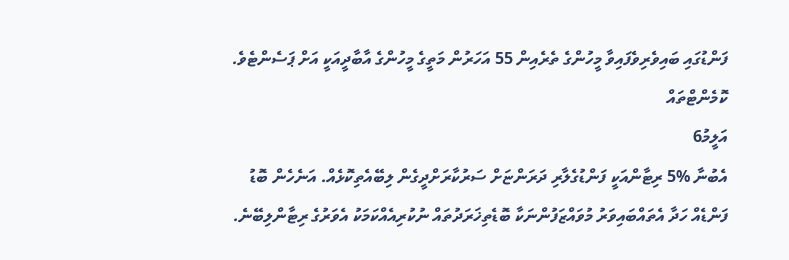ފަންޑުގައި ބައިވެރިވެފައިވާ މީހުންގެ ތެރެއިން 55 އަހަރުން މަތީގެ މީހުންގެ އާބާދީއަކީ އަށް ޕަސެންޓެވެ.
ކޮމެންޓްތައް
އަލީމު6
އެބުނާ %5 ރިޓާންއަކީ ފަންޑުގެލާރި ދަރަންޏަށް ސަރުކާރަށްދީގެން ލިބޭއެތިކޮޅެއް. އަނެހެން ބޮޑު ފަންޑެއް ހަދާ އެތައްބައިވަރު މުވައްޒަފުންނަކާ ބޮޑެތިޚަރަދުތައް ނުކުރިއެއްކަމަކު އެވަރުގެ ރިޓާންލިބޭނެ.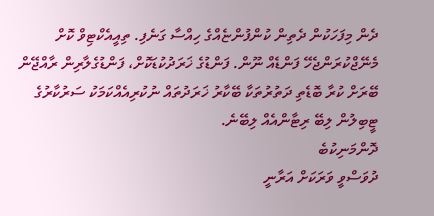ދެން މިފަހަކުން ދެތިން ކުންފުންޏެއްގެ ހިއްސާ ގަނެފި. ތިއީއެކްޓިވް ކޮށް މެނޭޖްކުރަންޖެހޭ ފަންޑެއް ނޫން. ފަންޑުގެ ޚަރަދުކުޑަކޮށް، ފަންޑުގެލާރިން ރާއްޖޭން ބޭރަށް ކުރާ ބޮޑެތި ދަތުރުތަކާ ބޭކާރު ޚަރަދުތައް ނުކުރިއެއްކަމަކު ސަރުކާރުގެ ޓީބިލުން ލިބޭ ރިޓާންއެއް ލިބޭނެ.
ދޮންމަނިކުބެ
ދުވަސްވީ ވަރަކަށް އަރާނީ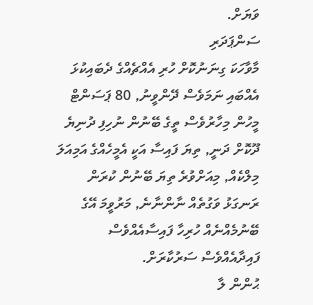ވަޔަށް.
ސަންޕަދަރި
މާވާހަކަ ގިނަނުކޮށް ހުރި އެއްޗެއްގެ ދެބައިކުޅަ އެއްބައި ނަމަވެސް ދޭންވީނު, 80 ޕަސަންޓް މީހުން މިހާރުވެސް ތީގެ ބޭނުން ނުހިފި ދުނިޔެ ދޫކޮށް ދަނީ, ތިޔަ ފައިސާ އަކީ އެމީހެއްގެ އަމިއަލަ މިލްކެއް, މިއަށްވުރެ ތިޔަ ބޭނުން ކުރަން ރަނގަޅު ވަގުތެއް ނާންނާނެ, މަރުވީމަ އޭގެ ބޭނުމެއްނެއް ހުރިހާ ފައިސާއެއްވެސް ފައިދާއެއްވެސް ސަރުކާރަށް.
ޙުންން ލާ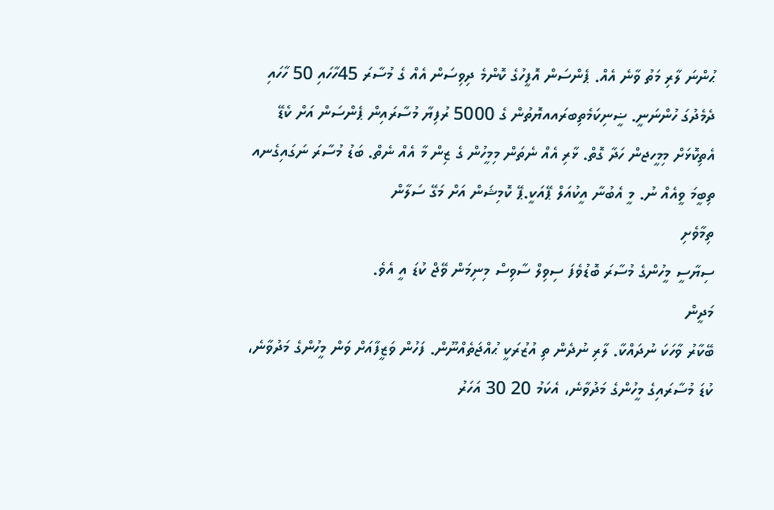ޙުންނަ ލާރި މަތު ވާނެ އެއް. ޕެންސަން އޮފީހުގެ ކޮންމެ ދިވިސަން އެއް ގެ މުސާރަ 45ހާހައި 50 ހާހައި ދެމެދުގަ ހުންނަނީ. ޟީނިކަމެތިބރައއޔޮތުން ގެ 5000 ރުފިޔާ މުސާރައިން ޕެންސަން އަށް ކެޑޭ އެތިކޮޅަށް މިމީހޖން ހަދާ ގޮތް. ޅާރި އެއް ނެތަން މިމީހުން ގެ ޒިން މާ އެއް ނެތް. ބަޑު މުސާރަ ނަގައިގެނއ ތިބީމަ ވީއެއް ނު. މީ އެބުނާ އީކުއަލް ޕޭއަކީ.ޕޭ ކޮމިޝަން އަށް މަގޭ ސަލާން
ތިމާވެށި
ސިޔާސީ މީހުންގެ މުސާރަ ބޮޑުވެފަ ސިވިލް ސާވިސް މިނިމަން ވޭޖް ކުޑަ އީ އެވެ.
މަދީން
ބޭކާރު ވާހަކަ ނުދައްކާ. ލާރި ނުދެން ތި އުޒުރަކީ ޙުއްޖަތެއްނޫން. ފަހުން ވަޒީފާއަށް ވަން މީހުންގެ މަދުވާނެ، ކުޑަ މުސާރައިގެ މީހުންގެ މަދުވާނެ، އެކަމު 20 30 އަހަރު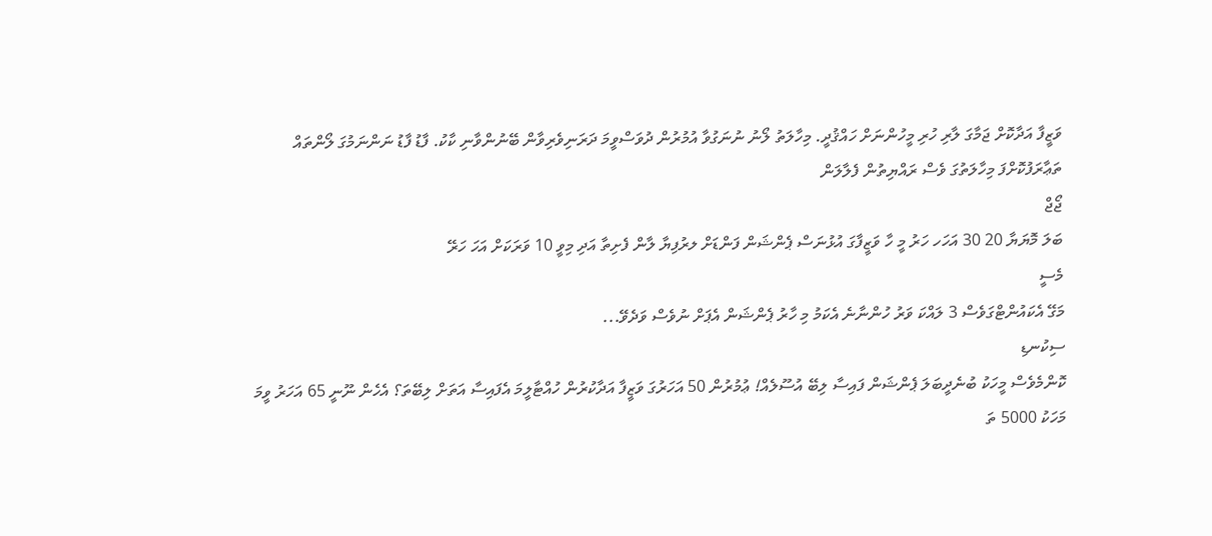ވަޒީފާ އަދާކޮށް ޖަމާގަ ލާރި ހުރި މީހުންނަށް ހައްޤުދީ. މިހާލަތު ލޯނު ނުނަގުވާ އުމުރުން ދުވަސްވީމަ ދަރަނިވެރިވާން ބޭނުންވާނި ކާކު. ފާޑު ފާޑު ނަންނަމުގަ ލޯންތައް ތަޢާރަފުކޮށްފަ މިހާލަތުގަ ވެސް ރައްޔިތުން ފެލާލަން
ޖޯޖް
ބަލަ މޮޔަޔާ 20 30 އަހަހ ހަރު މީ ހާ ވަޒީފާގަ އުޅުނަސް ޕެންޝަން ފަންޑަށް ލރުފިޔާ ލާން ފެށިތާ އަދި މިވީ 10 ވަރަކަށް އަހަ ހަރޭ
މެސީ
މަގޭ އެކައުންޓްގަވެސް 3 ލައްކަ ވަރު ހުންނާނެ އެކަމު މި ހާރު ޕެންޝަން އެޕަށް ނުވެސް ވަދެވޭ...
ސިކުނޑި
ކޮންމެވެސް މީހަކު ބުނެދީބަލަ ޕެންޝަން ފައިސާ ލިބޭ އުސޫލެއް! ޢުމުރުން 50 އަހަރުގަ ވަޒީފާ އަދާކުރުން ހުއްޓާލީމަ އެފައިސާ އަތަށް ލިބޭތަ؟ އެހެން ނޫނީ 65 އަހަރު ވީމަ މަހަކު 5000 ތަ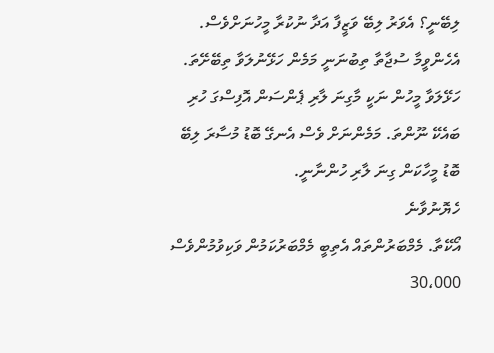ލިބޭނީ؟ އެވަރު ލިބޭ ވަޒީފާ އަދާ ނުކުރާ މީހުނަށްވެސް.
އެހެންވީމާ ސުޖާތާ ތިބުނަނީ މަމެން ހަޅޭނުލަވާ ތިބޭށޭތަ. ހަޅޭލަވާ މީހުން ނަކީ މާގިނަ ލާރި ޕެންސަން އޮފިސްގަ ހުރި ބައެކޭ ނޫންތަ. މަމެންނަށް ވެސް އެނގޭ ބޮޑު މުސާރަ ލިބޭ ބޮޑު މީހާކަން ގިނަ ލާރި ހުންނާނީ.
ހެޔޮނުވާނެ
އޯކޭތާ. މެމްބަރުންތައް އެތިބީ މެމްބަރުކަމުން ވަކިވުމުންވެސް 30،000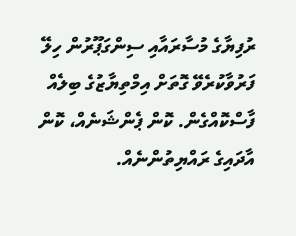ރުފިޔާގެ މުސާރައާއި ސިންގަޕޫރުން ހިލޭ ފަރުވާކުރެވޭ ގޮތަށް އިމްތިޔާޒުގެ ބިލެއް ފާސްކޮއްގެން. ކޮން ޕެންޝަނެއް، ކޮން އާދައިގެ ރައްޔިތުންނެއް.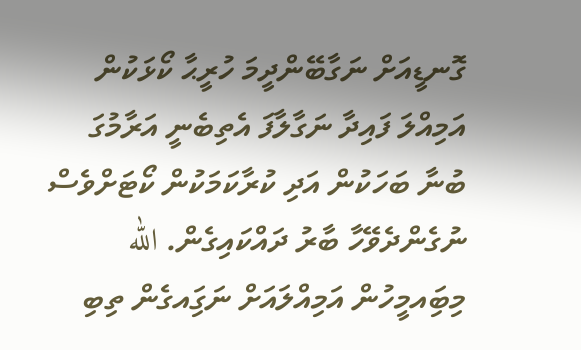ގޮނޑީއަށް ނަގާބޭންދީމަ ހުރީޙާ ކޯޅަކުން އަމިއްލަ ފައިދާ ނަގާލާފަ އެތިބެނީ އަރާމުގަ ބުނާ ބަހަކުން އަދި ކުރާކަމަކުން ކޯޓަށްވެސް ނުގެންދެވޭހާ ބާރު ދައްކައިގެން. الله މިބަިއމީހުން އަމިއްލައަށް ނަގަިއގެން ތިބި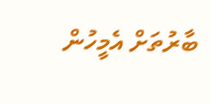ބާރުތަށް އެމީހުން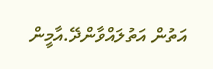އަތުން އަތުލައްވާންދޭ.އާމީން